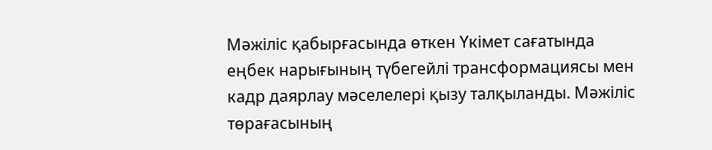Мәжіліс қабырғасында өткен Үкімет сағатында еңбек нарығының түбегейлі трансформациясы мен кадр даярлау мәселелері қызу талқыланды. Мәжіліс төрағасының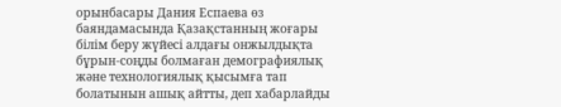орынбасары Дания Еспаева өз баяндамасында Қазақстанның жоғары білім беру жүйесі алдағы онжылдықта бұрын-соңды болмаған демографиялық және технологиялық қысымға тап болатынын ашық айтты, деп хабарлайды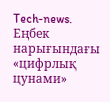Tech-news.
Еңбек нарығындағы «цифрлық цунами»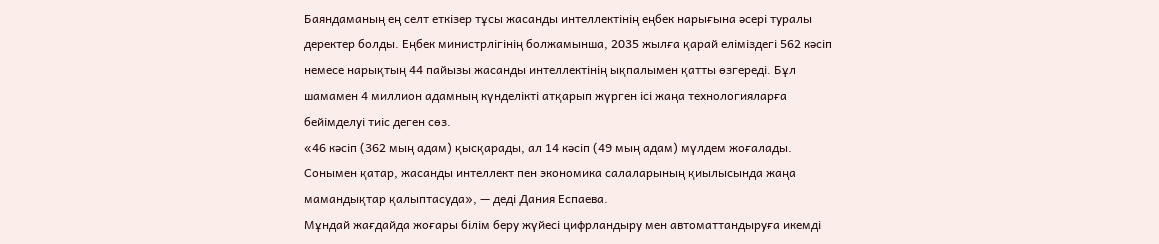Баяндаманың ең селт еткізер тұсы жасанды интеллектінің еңбек нарығына әсері туралы деректер болды. Еңбек министрлігінің болжамынша, 2035 жылға қарай еліміздегі 562 кәсіп немесе нарықтың 44 пайызы жасанды интеллектінің ықпалымен қатты өзгереді. Бұл шамамен 4 миллион адамның күнделікті атқарып жүрген ісі жаңа технологияларға бейімделуі тиіс деген сөз.
«46 кәсіп (362 мың адам) қысқарады, ал 14 кәсіп (49 мың адам) мүлдем жоғалады. Сонымен қатар, жасанды интеллект пен экономика салаларының қиылысында жаңа мамандықтар қалыптасуда», — деді Дания Еспаева.
Мұндай жағдайда жоғары білім беру жүйесі цифрландыру мен автоматтандыруға икемді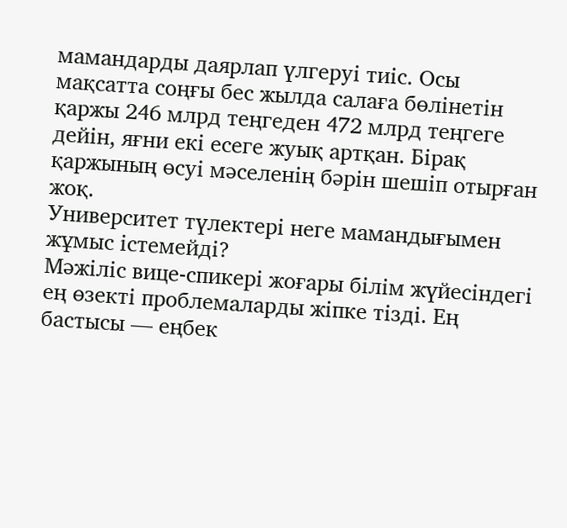мамандарды даярлап үлгеруі тиіс. Осы мақсатта соңғы бес жылда салаға бөлінетін қаржы 246 млрд теңгеден 472 млрд теңгеге дейін, яғни екі есеге жуық артқан. Бірақ қаржының өсуі мәселенің бәрін шешіп отырған жоқ.
Университет түлектері неге мамандығымен жұмыс істемейді?
Мәжіліс вице-спикері жоғары білім жүйесіндегі ең өзекті проблемаларды жіпке тізді. Ең бастысы — еңбек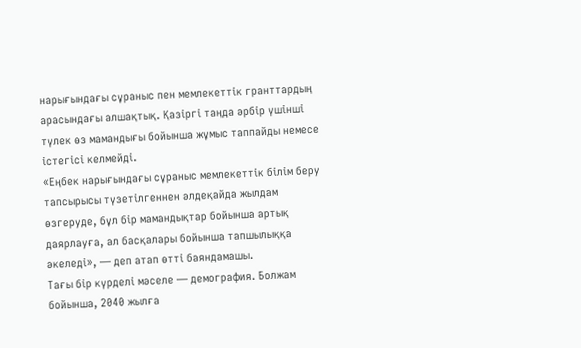нарығындағы сұраныс пен мемлекеттік гранттардың арасындағы алшақтық. Қазіргі таңда әрбір үшінші түлек өз мамандығы бойынша жұмыс таппайды немесе істегісі келмейді.
«Еңбек нарығындағы сұраныс мемлекеттік білім беру тапсырысы түзетілгеннен әлдеқайда жылдам өзгеруде, бұл бір мамандықтар бойынша артық даярлауға, ал басқалары бойынша тапшылыққа әкеледі», — деп атап өтті баяндамашы.
Тағы бір күрделі мәселе — демография. Болжам бойынша, 2040 жылға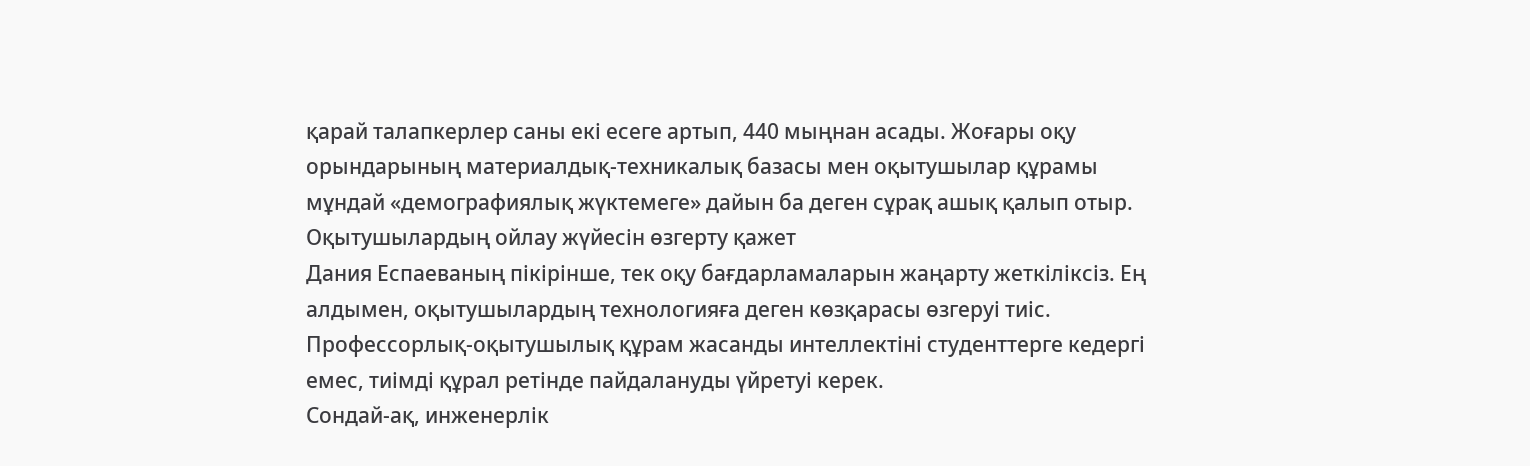қарай талапкерлер саны екі есеге артып, 440 мыңнан асады. Жоғары оқу орындарының материалдық-техникалық базасы мен оқытушылар құрамы мұндай «демографиялық жүктемеге» дайын ба деген сұрақ ашық қалып отыр.
Оқытушылардың ойлау жүйесін өзгерту қажет
Дания Еспаеваның пікірінше, тек оқу бағдарламаларын жаңарту жеткіліксіз. Ең алдымен, оқытушылардың технологияға деген көзқарасы өзгеруі тиіс. Профессорлық-оқытушылық құрам жасанды интеллектіні студенттерге кедергі емес, тиімді құрал ретінде пайдалануды үйретуі керек.
Сондай-ақ, инженерлік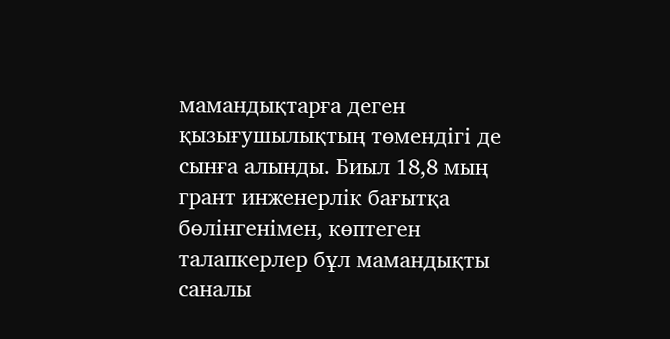мамандықтарға деген қызығушылықтың төмендігі де сынға алынды. Биыл 18,8 мың грант инженерлік бағытқа бөлінгенімен, көптеген талапкерлер бұл мамандықты саналы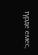түрде емес,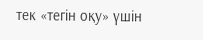тек «тегін оқу» үшін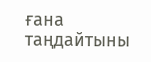ғана таңдайтыны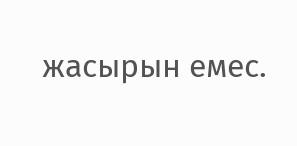жасырын емес.